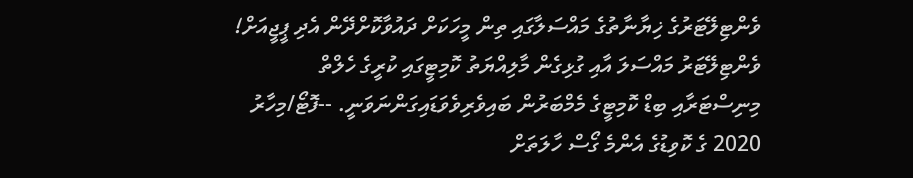ވެންޓިލޭޓަރުގެ ޚިޔާނާތުގެ މައްސަލާގައި ތިން މީހަކަށް ދައުވާކޮށްދޭން އެދި ޕީޖީއަށް!
ވެންޓިލޭޓަރު މައްސަލަ އާއި ގުޅިގެން މާލިއްޔަތު ކޮމިޓީގައި ކުރީގެ ހެލްތް މިނިސްޓަރާއި ބިޑް ކޮމިޓީގެ މެމްބަރުން ބައިވެރިވެވަޑައިގަންނަވަނީ. --ފޮޓޯ/މިހާރު
2020 ގެ ކޮވިޑުގެ އެންމެ ގޯސް ހާލަތަށް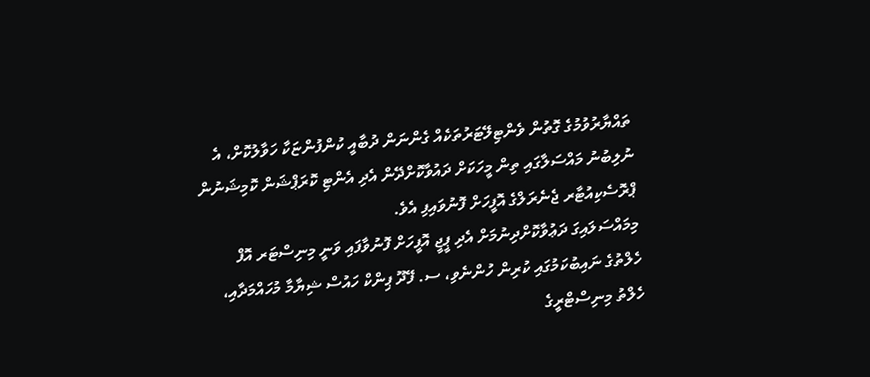ތައްޔާރުވުމުގެ ގޮތުން ވެންޓިލޭޓަރުތަކެއް ގެންނަން ދުބާއީ ކުންފުންޏަކާ ހަވާލުކޮށް، އެ ނުލިބުނު މައްސަލާގައި ތިން މީހަކަށް ދައުވާކޮށްދޭން އެދި އެންޓި ކޮރަޕްޝަން ކޮމިޝަނުން ޕްރޮސެކިއުޓާރ ޖެނެރަލްގެ އޮފީހަށް ފޮނުވައިފި އެވެ.
މިމައްސަލައިގަ ދަޢުވާކޮށްދިނުމަށް އެދި ޕީޖީ އޮފީހަށް ފޮނުވާފައި ވަނީ މިނިސްޓަރ އޮފް ހެލްތުގެ ނައިބުކަމުގައި ކުރިން ހުންނެވި، ސ. ފޭދޫ ޕިންކް ހައުސް ޝިޔާމާ މުހައްމަދާއި، ހެލްތު މިނިސްޓްރީގެ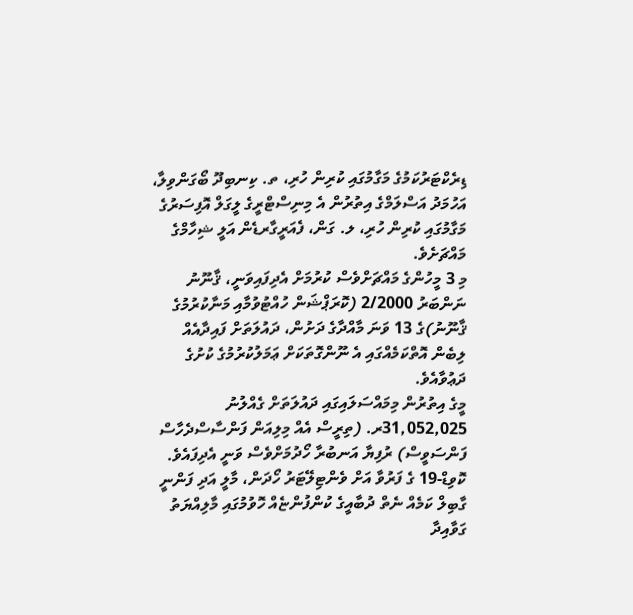ޑިރެކްޓަރުކަމުގެ މަގާމުގައި ކުރިން ހުރި، ތ. ކިނބިދޫ ބޯގަންވިލާ، އަހުމަދު އަސްލަމްގެ އިތުރުން އެ މިނިސްޓްރީގެ ލީގަލް އޮފިސަރުގެ މަގާމުގައި ކުރިން ހުރި، ލ. ގަން، ފެއަރީގާރޑެން އަލީ ޝިހާމްގެ މައްޗަށެވެ.
މި 3 މީހުންގެ މައްޗަށްވެސް ކުރުމަށް އެދިފައިވަނީ، ޤާނޫނު ނަންބަރު 2/2000 (ކޮރަޕްޝަން ހުއްޓުވުމާއި މަނާކުރުމުގެ ޤާނޫނު)ގެ 13 ވަނަ މާއްދާގެ ދަށުން، ދައުލަތަށް ފައިދާއެއް ލިބެން އޮތްކަމެއްގައި އެ ނޫންގޮތަކަށް ޢަމަލުކުރުމުގެ ކުށުގެ ދަޢުވާއެވެ.
މީގެ އިތުރުން މިމައްސަލައިގައި ދައުލަތަށް ގެއްލުނު 31,052,025ރ. (ތިރީސް އެއް މިލިއަން ފަންސާސްދެހާސް ފަންސަވީސް) ރުފިޔާ އަނބުރާ ހޯދުމަށްވެސް ވަނީ އެދިފައެވެ.
ކޮވިޑް-19 ގެ ފަރުވާ އަށް ވެންޓިލޭޓަރު ހޯދަން، މާލީ އަދި ފަންނީ ގާބިލް ކަމެއް ނެތް ދުބާއީގެ ކުންފުންޏެއް ހޮވުމުގައި މާލިއްޔަތު ގަވާއިދާ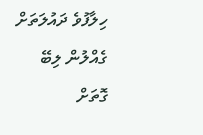ހިލާފުވެ ދައުލަތަށް ގެއްލުން ލިބޭ ގޮތަށް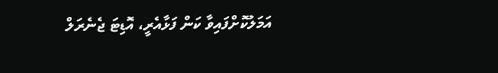އަމަލުކޮށްފައިވާ ކަން ފަޅާއެރީ، އޮޑިޓަ ޖެނެރަލް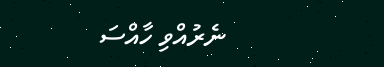ނެރުއްވި ހާއްސަ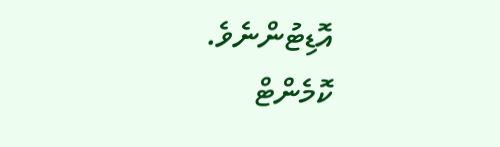އޮޑިޓުންނެވެ.
ކޮމެންޓް